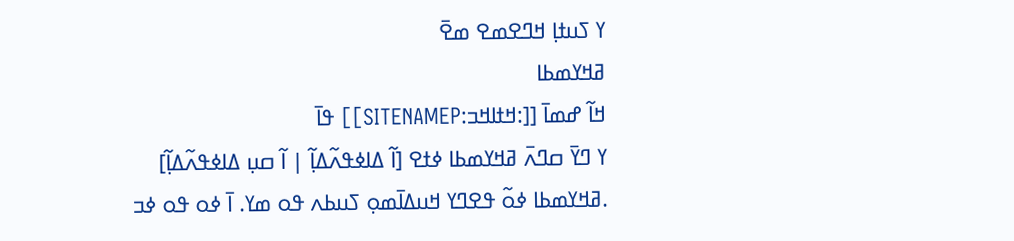ߌ ߖߎߙߊ߲ ߞߣߐߘߐ ߘߐ߫
ߥߞߌߘߕߊ
ߞߊ߬ ߝߘߊ߫ [[:ߞߙߊߞߏ:SITENAMEP]] ߟߊ߫
ߌ ߣߌ߫ ߛߣߍ߫ ߥߞߌߘߕߊ ߦߙߐ [ߊ߬ ߡߊߦߟߍ߬ߡߊ߲߬ | ߊ߬ ߛߎ߲ ߡߊߦߟߍ߬ߡߊ߲߬]
.ߥߞߌߘߕߊ ߦߋ߬ ߟߐߣߌ ߞߎߡߊ߫ߘߋ߲ ߖߎߕߍ ߟߋ ߘߌ. ߊ߫ ߦߋ ߟߋ ߦߏ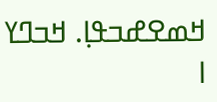ߞߘߐߝߏߟߊ߲. ߞߏߣߌ ߊ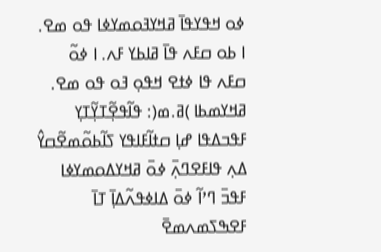ߦߋ ߞߟߌߟߊ߫ ߥߞߌߔߋߘߌߦߊ ߟߋ ߘߐ. ߊ ߕߋ ߛߓߍ ߟߊ߫ ߥߊߕߌ ߓߍ. ߊ ߦߋ߬ ߛߓߍ ߟߊ ߦߙߐ ߞߟߋ߲ ߔߋ ߟߋ ߘߐ.
ߥߞߌߘߕߊ )ߥ.ߘ(: ߟߊ߬ߟߐ߲߬ߠߌ߲߬ߠߌ߲ ߓߟߏߡߟߊ ߝߊ߲ ߛߙߊ߬ߓߊߟߌ ߖߊ߬ߕߋ߬ߘߐ߬ߛߌ߮ ߡߍ߲ ߟߊߓߐߣߍ߲߫ ߦߋ߫ ߥߞߌߡߋߘߌߦߊ ߓߟߏ߫ ߣߴߊ߬ ߦߋ߫ ߡߊߦߟߍ߬ߡߊ߲߫ ߠߊ߫ ߓߐߒߖߘߍߘߐ߫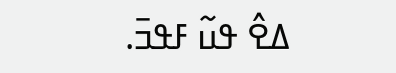ߡߐ߮ ߟߎ߬ ߓߟߏ߫.